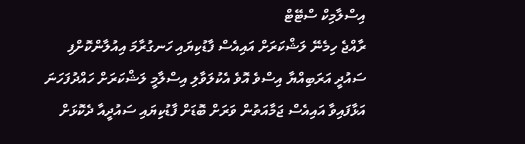އިސްލާމިކް ސްޓޭޓް
ރާއްޖެ ހިމެނޭ ލަޝްކަރަށް އައިއެސް ފާޑުކިޔައި ހަނގުރާމަ އިއުލާންކޮށްފި
ސައުދީ އަރަބިއްޔާ އިސްވެ އޮވެ އެކުލަވާލި އިސްލާމީ ލަޝްކަރަށް ހައްދުފަހަނަ އަޅާފައިވާ އައިއެސް ޖަމާއަތުން ވަރަށް ބޮޑަށް ފާޑުކިޔައި ސައުދީއާ ދެކޮޅަށް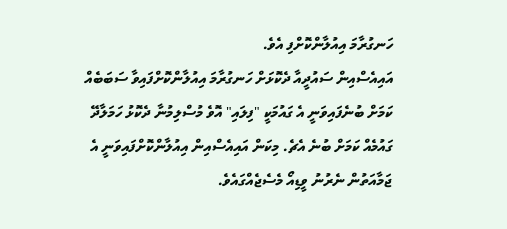ހަނގުރާމަ އިއުލާންކޮށްފި އެވެ.
އައިއެސްއިން ސައުދީއާ ދެކޮޅަށް ހަނގުރާމަ އިއުލާންކޮށްފައިވާ ސަބަބެއް ކަމަށް ބުނެފައިވަނީ އެ ގައުމަކީ "ފިލައި" އޮވެ މުސްލިމުނާ ދެކޮޅު ހަމަލާދޭ ގައުމެއް ކަމަށް ބުނެ އެޗެ. މިކަން އައިއެސްއިން އިއުލާންކޮށްފައިވަނީ އެ ޖަމާއަތުން ނެރުނު ވީޑިއޯ މެސެޖެއްގައެވެ.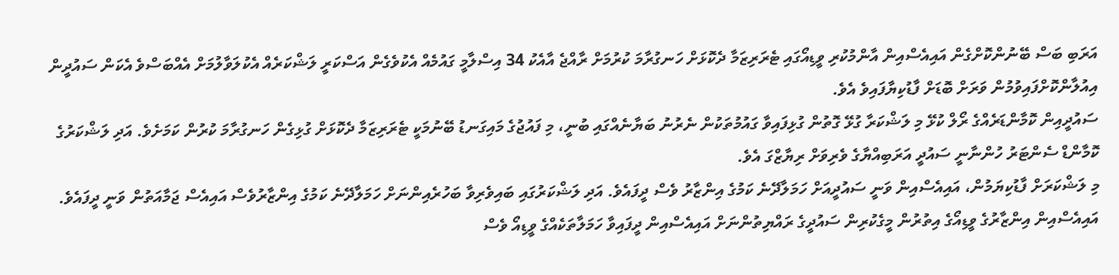އަރަބި ބަސް ބޭނުންކޮށްގެން އައިއެސްއިން އާންމުކުރި ވީޑިއޯގައި ޓެރަރިޒަމާ ދެކޮޅަށް ހަނގުރާމަ ކުރުމަށް ރާއްޖެ އާއެކު 34 އިސްލާމީ ގައުމެއް އެކުވެގެން އަސްކަރީ ލަޝްކަރެއް އެކުލަވާލުމަށް އެއްބަސްވެ އެކަން ސައުދީން އިއުލާންކޮށްފައިވުމުން ވަރަށް ބޮޑަށް ފާޑުކިޔާފައިވެ އެވެ.
ސައުދީއިން ކޮމާންޑަރެއްގެ ރޯލް ކުޅޭ މި ލަޝްކަރާ ގުޅޭ ގޮތުން ގުޅިފައިވާ ގައުމުތަކުން ނެރުނު ބަޔާނެއްގައި ބުނީ، މި ފައުޖުގެ މައިގަނޑު ބޭނުމަކީ ޓެރަރިޒަމާ ދެކޮޅަށް ގުޅިގެން ހަނގުރާމަ ކުރުން ކަމަށެވެ. އަދި ލަޝްކަރުގެ ކޮމާންޑް ސެންޓަރު ހުންނާނީ ސައުދީ އަރަބިއްޔާގެ ވެރިވަށް ރިޔާޒްގަ އެވެ.
މި ލަޝްކަރަށް ފާޑުކިޔަމުން، އައިއެސްއިން ވަނީ ސައުދީއަށް ހަމަލާދޭނެ ކަމުގެ އިންޒާރު ވެސް ދީފައެވެ. އަދި ލަޝްކަރުގައި ބައިވެރިވާ ބަހުރެއިންނަށް ހަމަލާދޭނެ ކަމުގެ އިންޒާރުވެސް އައިއެސް ޖަމާއަތުން ވަނީ ދީފައެވެ.
އައިއެސްއިން އިންޒާރުގެ ވީޑިއޯގެ އިތުރުން މީގެކުރިން ސައުދީގެ ރައްޔިތުންނަށް އައިއެސްއިން ދީފައިވާ ހަމަލާތަކެއްގެ ވީޑިއޯ ވެސް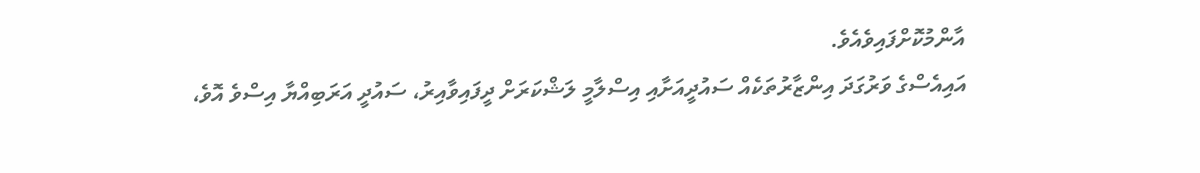އާންމުކޮށްފައިވެއެވެ.
އައިއެސްގެ ވަރުގަދަ އިންޒާރުތަކެއް ސައުދީއަށާއި އިސްލާމީ ލަޝްކަރަށް ދީފައިވާއިރު، ސައުދީ އަރަބިއްޔާ އިސްވެ އޮވެ،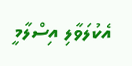އެކުލަވާލި އިސްލާމީ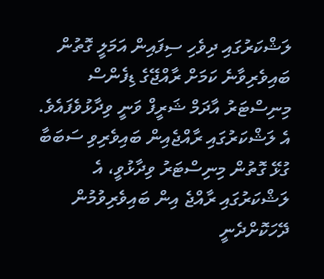ލަޝްކަރުގައި ދިވެހި ސިފައިން އަމަލީ ގޮތުން ބައިވެރިވާނެ ކަމަށް ރާއްޖޭގެ ޑިފެންސް މިނިސްޓަރު އާދަމް ޝަރީފް ވަނީ ވިދާޅުވެފައެވެ. އެ ލަޝްކަރުގައި ރާއްޖެއިން ބައިވެރިވި ސަބަބާ ގުޅޭ ގޮތުން މިނިސްޓަރު ވިދާޅުވީ، އެ ލަޝްކަރުގައި ރާއްޖެ އިން ބައިވެރިވުމުން ދޭހަކޮށްދެނީ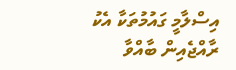އިސްލާމީ ގައުމުތަކާ އެކު ރާއްޖެއިން ބާއްވާ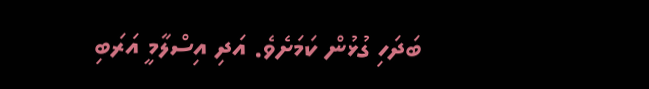ބަދަހި ގުޅުން ކަމަށެވެ. އަދި އިސްލާމީ އަރަބި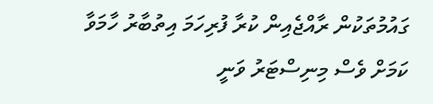ގައުމުތަކުން ރާއްޖެއިން ކުރާ ފުރިހަމަ އިތުބާރު ހާމަވާ ކަމަށް ވެސް މިނިސްޓަރު ވަނީ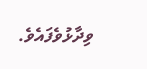ވިދާޅުވެފައެވެ.